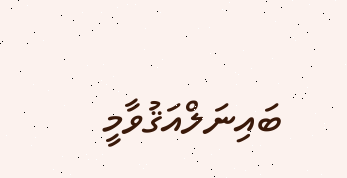ބައިނަލްއަޤުވާމީ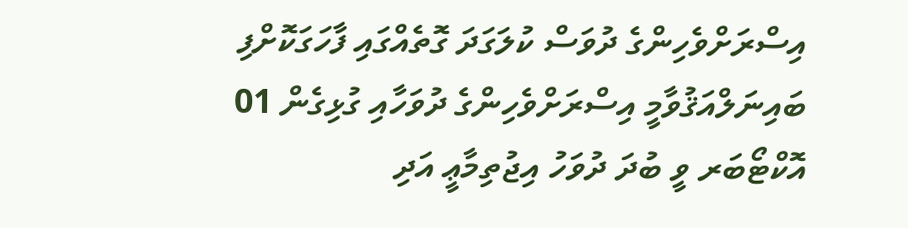އިސްރަށްވެހިންގެ ދުވަސް ކުލަގަދަ ގޮތެއްގައި ފާހަގަކޮށްފި
ބައިނަލްއަޤުވާމީ އިސްރަށްވެހިންގެ ދުވަހާއި ގުޅިގެން 01 އޮކްޓޯބަރ ވީ ބުދަ ދުވަހު އިޖުތިމާޢީ އަދި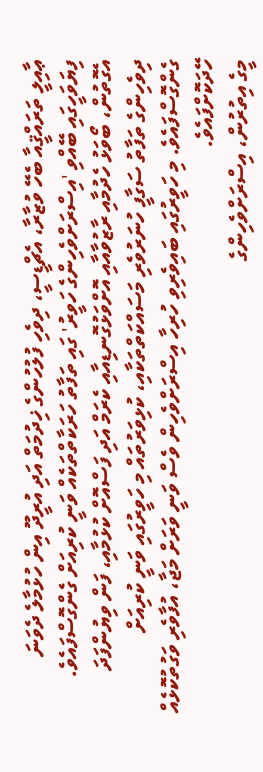ޢާއިލީ ތަރައްޤީއާ ބެހޭ ވުޒާރާ، އެޗްޑީސީ، ދިވެހި ފުލުހުންގެ ޚިދުމަތް އަދި އުރީދޫ އިން ހުޅުމާލެ ދެވަނަ ފިޔަވަހީގައި ބޭއްވި 'އިސްރަށްވެހިންގެ ހަވީރު' ގައި ތަފާތު ހަރަކާތްތަކެއް ވަނީ ކުރިއަށް ގެންގޮސްފައެވެ.
އެގޮތުން، ބޯވަޅު ހެދުމާއި ރާޒުވާއާއި އޮށްވަޅުގޮނޑިއާއި ކެރަމް އަދި ފަސްއޮށް ކުޅުމާއި، ފަން ވިޔުންފަދަ ދިވެހިންގެ ތަފާތު ސަގާފީ ހުނަރުވެރި މަސައްކަތްތަކާއި، ކުޅިވަރުތައް މި ހަވީރުގައި ވަނީ ކުރިއަށް ގެންގޮސްފައެވެ. މި ހަވީރުގައި ބައިވެރިވި ހުރިހާ އިސްރަށްވެހިން ވެސް ވަނީ ވަރަށް މަޖާ، އުފާވެރި ވަގުތުކޮޅެއް ހޭދަކޮށްފައެވެ.
މީގެ އިތުރުން، އިސްރަށްވެހިންގެ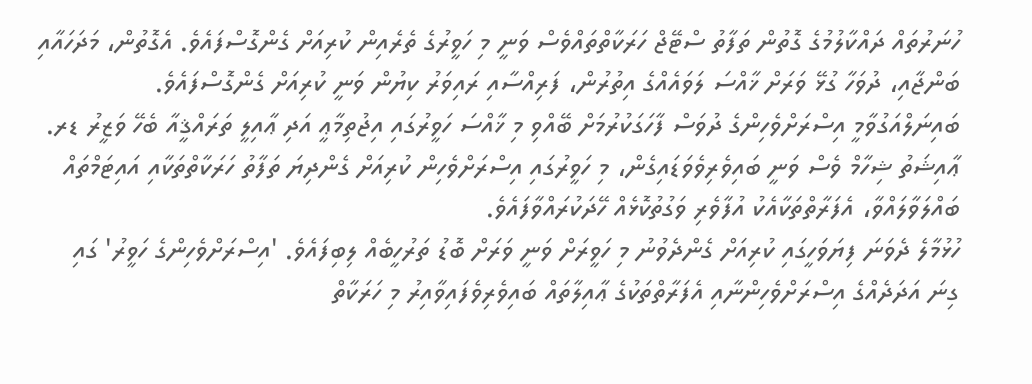ހުނަރުތައް ދައްކާލުމުގެ ގޮތުން ތަފާތު ސްޓޭޖް ހަރަކާތްތައްވެސް ވަނީ މި ހަވީރުގެ ތެރެއިން ކުރިއަށް ގެންގޮސްފައެވެ. އެގޮތުން، މަދަހައާއި ބަންޖާއި، ދުވަހާ ގުޅޭ ވަރަށް ޚާއްސަ ލަވައެއްގެ އިތުރުން، ފަރިއްސާއި ރައިވަރު ކިޔުން ވަނީ ކުރިއަށް ގެންގޮސްފައެވެ.
ބައިނަލްއަގުވާމީ އިސްރަށްވެހިންގެ ދުވަސް ފާހަގަކުރުމަށް ބޭއްވި މި ޚާއްސަ ހަވީރުގައި އިޖުތިމާޢީ އަދި ޢާއިލީ ތަރައްޤީއާ ބެހޭ ވަޒީރު ޑރ. ޢާއިޝަތު ޝިހާމް ވެސް ވަނީ ބައިވެރިވެވަޑައިގެން، މި ހަވީރުގައި އިސްރަށްވެހިން ކުރިއަށް ގެންދިޔަ ތަފާތު ހަރަކާތްތަކާއި އައިޓަމްތައް ބައްލަވާލައްވާ، އެފަރާތްތަކާއެކު އުފާވެރި ވަގުތުކޮޅެއް ހޭދަކުރައްވާފައެވެ.
ހުޅުމާލެ ދެވަނަ ފިޔަވަހީގައި ކުރިއަށް ގެންދެވުނު މި ހަވީރަށް ވަނީ ވަރަށް ބޮޑު ތަރުހީބެއް ލިބިފައެވެ. 'އިސްރަށްވެހިންގެ ހަވީރު' ގައި ގިނަ އަދަދެއްގެ އިސްރަށްވެހިންނާއި އެފަރާތްތަކުގެ ޢާއިލާތައް ބައިވެރިވެފައިވާއިރު މި ހަރަކާތް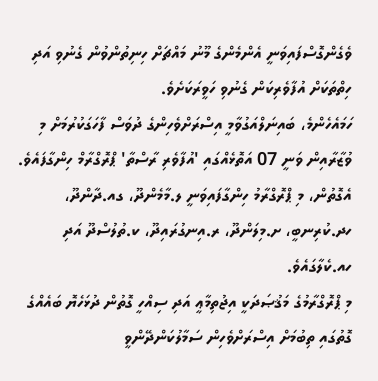ވެގެންގޮސްފައިވަނީ އެންމެންގެ މޫނު މައްޗަށް ހިނިތުންވުން ގެނުވި އަދި ހިތްތަކަށް އުފާވެރިކަން ގެނުވި ހަވީރަކަށެވެ.
ހަމައެހެންމެ، ބައިނަލްއަގުވާމީ އިސްރަށްވެހިންގެ ދުވަސް ފާހަގަކުރުމަށް މި ވުޒާރާއިން ވަނީ 07 އަތޮޅެއްގައި 'އުފާވެރި ރާސްތާ' ޕްރޮގްރާމް ހިންގާފައެވެ. އެގޮތުން، މި ޕްރޮގްރާމު ހިންގާފައިވަނީ ލ.މާމެންދޫ، ގއ.ދާންދޫ، ހދ.ކުރިނބީ، ށ.މިލަންދޫ، ރ.އިނގުރައިދޫ، ކ.ތުލުސްދޫ އަދި ހއ.ކެލާގައެވެ.
މި ޕްރޮގްރާމުގެ މަޤުޞަދަކީ އިޖުތިމާޢީ އަދި ސިއްހީ ގޮތުން ދުޅަހެޔޮ ބައެއްގެ ގޮތުގައި ތިބުމަށް އިސްރަށްވެހިން ސަމާލުކަންދޭންވީ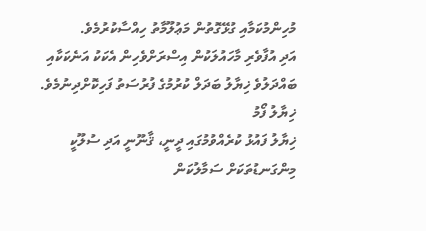މުހިންމުކަމާއި ގުޅޭގޮތުން މަޢުލޫމާތު ހިއްސާކުރުމެވެ.
އަދި އުފާވެރި މާހައުލަކުން އިސްރަށްވެހިން އެކަކު އަނެކަކާއި ބައްދަލުވެ ޚިޔާލު ބަދަލް ކުރުމުގެ ފުރުސަތު ފަހިކޮށްދިނުމެވެ.
ޚިޔާލު ފޯމު
ޚިޔާލު ފައުޅު ކުރެއްވުމުގައި ދީނީ، ޤާނޫނީ އަދި ސުލޫކީ މިންގަނޑުތަކަށް ސަމާލުކަން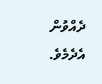ދެއްވުން އެދެމެވެ.